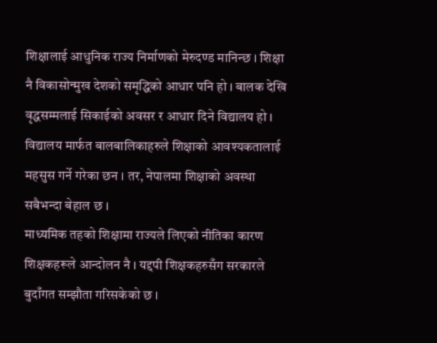शिक्षालाई आधुनिक राज्य निर्माणको मेरुदण्ड मानिन्छ । शिक्षा नै विकासोन्मुख देशको समृद्धिको आधार पनि हो । बालक देखि वृद्धसम्मलाई सिकाईको अवसर र आधार दिने विद्यालय हो । विद्यालय मार्फत बालबालिकाहरुले शिक्षाको आवश्यकतालाई महसुस गर्ने गरेका छन । तर, नेपालमा शिक्षाको अवस्था सबैभन्दा बेहाल छ ।
माध्यमिक तहको शिक्षामा राज्यले लिएको नीतिका कारण शिक्षकहरूले आन्दोलन नै । यद्दपी शिक्षकहरुसँग सरकारले बुदाँगत सम्झौता गरिसकेको छ ।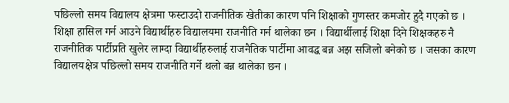पछिल्लो समय विद्यालय क्षेत्रमा फस्टाउदो राजनीतिक खेतीका कारण पनि शिक्षाको गुणस्तर कमजोर हुदै गएको छ । शिक्षा हासिल गर्न आउने विद्यार्थीहरु विद्यालयमा राजनीति गर्न थालेका छन । विद्यार्थीलाई शिक्षा दिने शिक्षकहरु नै राजनीतिक पार्टीप्रति खुलेर लाग्दा विद्यार्थीहरुलाई राजनैतिक पार्टीमा आवद्ध बन्न अझ सजिलो बनेको छ । जसका कारण विद्यालयक्षेत्र पछिल्लो समय राजनीति गर्ने थलो बन्न थालेका छन ।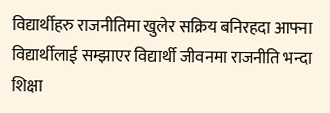विद्यार्थीहरु राजनीतिमा खुलेर सक्रिय बनिरहदा आफ्ना विद्यार्थीलाई सम्झाएर विद्यार्थी जीवनमा राजनीति भन्दा शिक्षा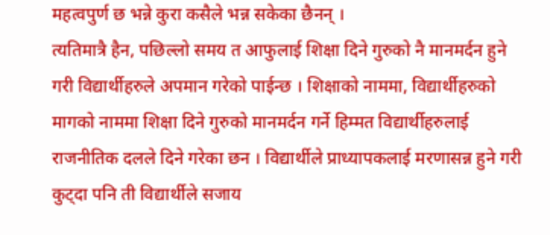महत्वपुर्ण छ भन्ने कुरा कसैले भन्न सकेका छैनन् ।
त्यतिमात्रै हैन, पछिल्लो समय त आफुलाई शिक्षा दिने गुरुको नै मानमर्दन हुने गरी विद्यार्थीहरुले अपमान गरेको पाईन्छ । शिक्षाको नाममा, विद्यार्थीहरुको मागको नाममा शिक्षा दिने गुरुको मानमर्दन गर्ने हिम्मत विद्यार्थीहरुलाई राजनीतिक दलले दिने गरेका छन । विद्यार्थीले प्राध्यापकलाई मरणासन्न हुने गरी कुट्दा पनि ती विद्यार्थीले सजाय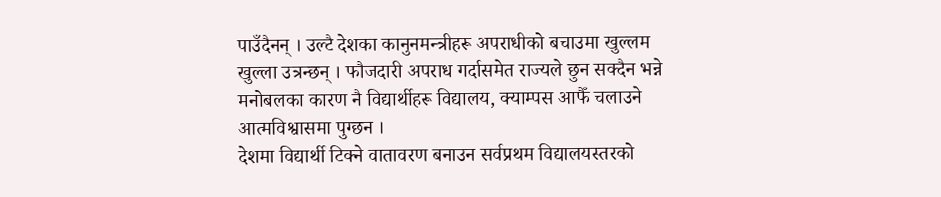पाउँदैनन् । उल्टै देशका कानुनमन्त्रीहरू अपराधीको बचाउमा खुल्लम खुल्ला उत्रन्छन् । फौजदारी अपराध गर्दासमेत राज्यले छुन सक्दैन भन्ने मनोबलका कारण नै विद्यार्थीहरू विद्यालय, क्याम्पस आफैँ चलाउने आत्मविश्वासमा पुग्छन ।
देशमा विद्यार्थी टिक्ने वातावरण बनाउन सर्वप्रथम विद्यालयस्तरको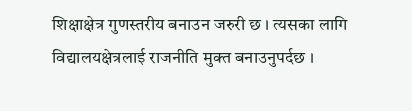शिक्षाक्षेत्र गुणस्तरीय बनाउन जरुरी छ । त्यसका लागि विद्यालयक्षेत्रलाई राजनीति मुक्त बनाउनुपर्दछ ।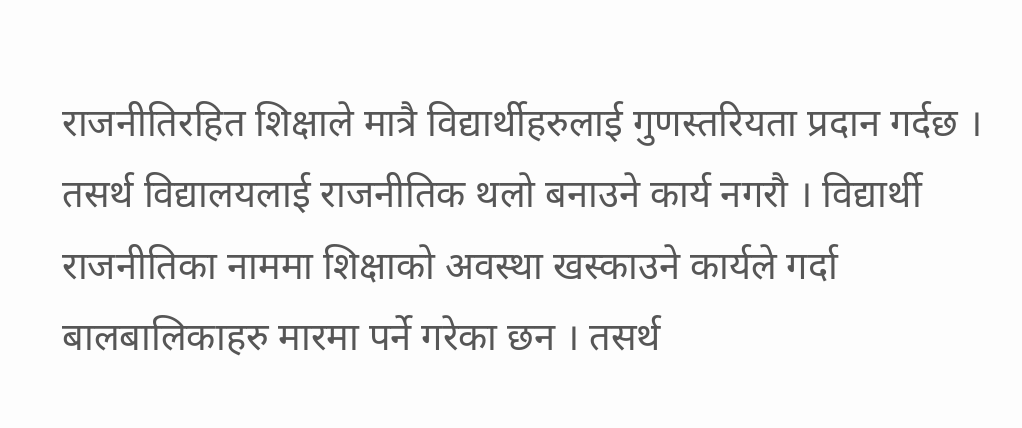राजनीतिरहित शिक्षाले मात्रै विद्यार्थीहरुलाई गुणस्तरियता प्रदान गर्दछ ।
तसर्थ विद्यालयलाई राजनीतिक थलो बनाउने कार्य नगरौ । विद्यार्थी राजनीतिका नाममा शिक्षाको अवस्था खस्काउने कार्यले गर्दा बालबालिकाहरु मारमा पर्ने गरेका छन । तसर्थ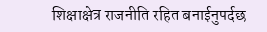शिक्षाक्षेत्र राजनीति रहित बनाईनुपर्दछ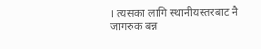। त्यसका लागि स्थानीयस्तरबाट नै जागरुक बन्न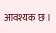आवश्यक छ ।